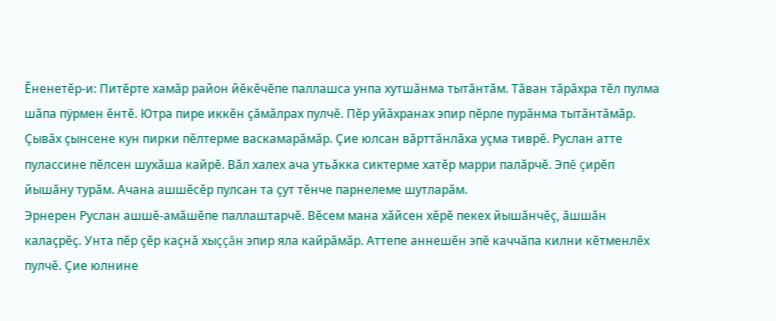Ĕненетĕр-и: Питĕрте хамăр район йĕкĕчĕпе паллашса унпа хутшăнма тытăнтăм. Тăван тăрăхра тĕл пулма шăпа пÿрмен ĕнтĕ. Ютра пире иккĕн çăмăлрах пулчĕ. Пĕр уйăхранах эпир пĕрле пурăнма тытăнтăмăр. Çывăх çынсене кун пирки пĕлтерме васкамарăмăр. Çие юлсан вăрттăнлăха уçма тиврĕ. Руслан атте пулассине пĕлсен шухăша кайрĕ. Вăл халех ача утьăкка сиктерме хатĕр марри палăрчĕ. Эпĕ çирĕп йышăну турăм. Ачана ашшĕсĕр пулсан та çут тĕнче парнелеме шутларăм.
Эрнерен Руслан ашшĕ-амăшĕпе паллаштарчĕ. Вĕсем мана хăйсен хĕрĕ пекех йышăнчĕç, ăшшăн калаçрĕç. Унта пĕр çĕр каçнă хыççăн эпир яла кайрăмăр. Аттепе аннешĕн эпĕ каччăпа килни кĕтменлĕх пулчĕ. Çие юлнине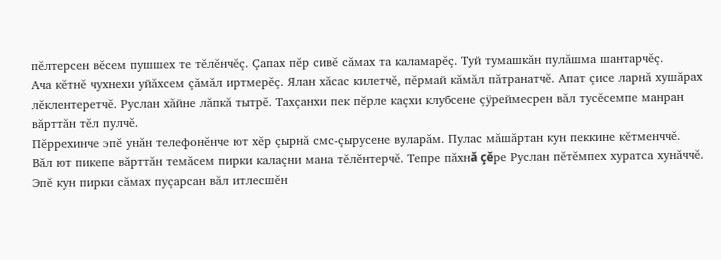пĕлтерсен вĕсем пушшех те тĕлĕнчĕç. Çапах пĕр сивĕ сăмах та каламарĕç. Туй тумашкăн пулăшма шантарчĕç.
Ача кĕтнĕ чухнехи уйăхсем çăмăл иртмерĕç. Ялан хăсас килетчĕ, пĕрмай кăмăл пăтранатчĕ. Апат çисе ларнă хушăрах лĕклентеретчĕ. Руслан хăйне лăпкă тытрĕ. Тахçанхи пек пĕрле каçхи клубсене çÿреймесрен вăл тусĕсемпе манран вăрттăн тĕл пулчĕ.
Пĕррехинче эпĕ унăн телефонĕнче ют хĕр çырнă смс-çырусене вуларăм. Пулас мăшăртан кун пеккине кĕтменччĕ. Вăл ют пикепе вăрттăн темăсем пирки калаçни мана тĕлĕнтерчĕ. Тепре пăхнă çĕре Руслан пĕтĕмпех хуратса хунăччĕ. Эпĕ кун пирки сăмах пуçарсан вăл итлесшĕн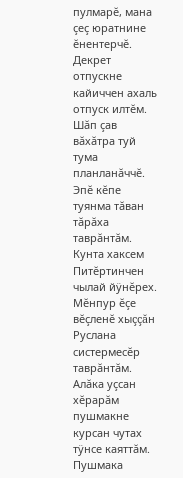пулмарĕ, мана çеç юратнине ĕнентерчĕ. Декрет отпускне кайиччен ахаль отпуск илтĕм. Шăп çав вăхăтра туй тума планланăччĕ. Эпĕ кĕпе туянма тăван тăрăха таврăнтăм. Кунта хаксем Питĕртинчен чылай йÿнĕрех. Мĕнпур ĕçе вĕçленĕ хыççăн Руслана систермесĕр таврăнтăм. Алăка уçсан хĕрарăм пушмакне курсан чутах тÿнсе каяттăм. Пушмака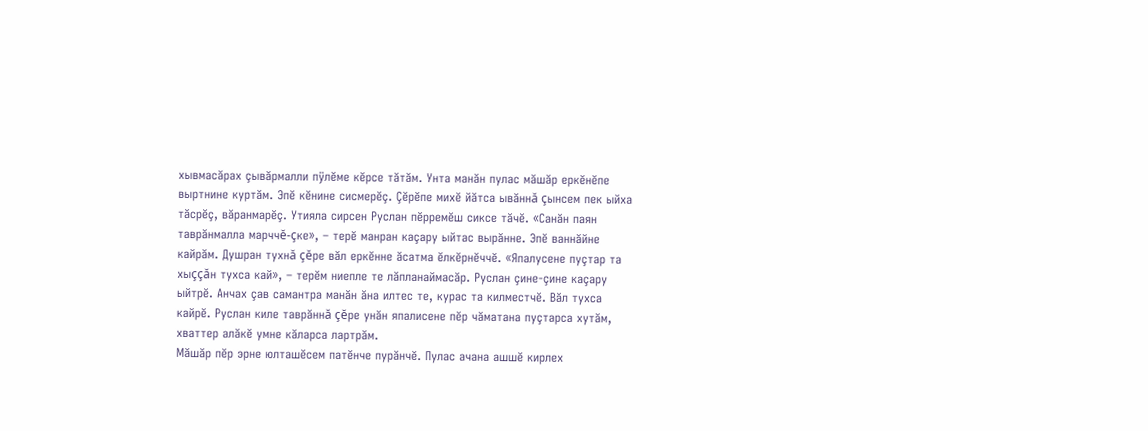хывмасăрах çывăрмалли пÿлĕме кĕрсе тăтăм. Унта манăн пулас мăшăр еркĕнĕпе выртнине куртăм. Эпĕ кĕнине сисмерĕç. Çĕрĕпе михĕ йăтса ывăннă çынсем пек ыйха тăсрĕç, вăранмарĕç. Утияла сирсен Руслан пĕрремĕш сиксе тăчĕ. «Санăн паян таврăнмалла марччĕ-çке», – терĕ манран каçару ыйтас вырăнне. Эпĕ ваннăйне кайрăм. Душран тухнă çĕре вăл еркĕнне ăсатма ĕлкĕрнĕччĕ. «Япалусене пуçтар та хыççăн тухса кай», – терĕм ниепле те лăпланаймасăр. Руслан çине-çине каçару ыйтрĕ. Анчах çав самантра манăн ăна илтес те, курас та килместчĕ. Вăл тухса кайрĕ. Руслан киле таврăннă çĕре унăн япалисене пĕр чăматана пуçтарса хутăм, хваттер алăкĕ умне кăларса лартрăм.
Мăшăр пĕр эрне юлташĕсем патĕнче пурăнчĕ. Пулас ачана ашшĕ кирлех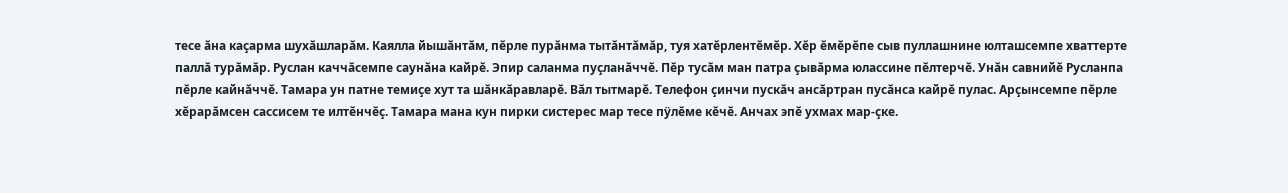тесе ăна каçарма шухăшларăм. Каялла йышăнтăм, пĕрле пурăнма тытăнтăмăр, туя хатĕрлентĕмĕр. Хĕр ĕмĕрĕпе сыв пуллашнине юлташсемпе хваттерте паллă турăмăр. Руслан каччăсемпе саунăна кайрĕ. Эпир саланма пуçланăччĕ. Пĕр тусăм ман патра çывăрма юлассине пĕлтерчĕ. Унăн савнийĕ Русланпа пĕрле кайнăччĕ. Тамара ун патне темиçе хут та шăнкăравларĕ. Вăл тытмарĕ. Телефон çинчи пускăч ансăртран пусăнса кайрĕ пулас. Арçынсемпе пĕрле хĕрарăмсен сассисем те илтĕнчĕç. Тамара мана кун пирки систерес мар тесе пÿлĕме кĕчĕ. Анчах эпĕ ухмах мар-çке.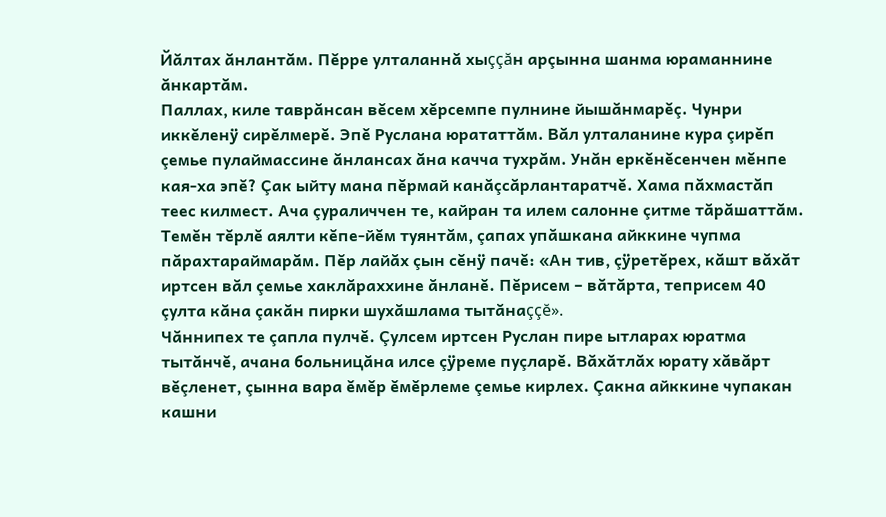Йăлтах ăнлантăм. Пĕрре улталаннă хыççăн арçынна шанма юраманнине ăнкартăм.
Паллах, киле таврăнсан вĕсем хĕрсемпе пулнине йышăнмарĕç. Чунри иккĕленÿ сирĕлмерĕ. Эпĕ Руслана юрататтăм. Вăл улталанине кура çирĕп çемье пулаймассине ăнлансах ăна качча тухрăм. Унăн еркĕнĕсенчен мĕнпе кая-ха эпĕ? Çак ыйту мана пĕрмай канăçсăрлантаратчĕ. Хама пăхмастăп теес килмест. Ача çураличчен те, кайран та илем салонне çитме тăрăшаттăм. Темĕн тĕрлĕ аялти кĕпе-йĕм туянтăм, çапах упăшкана айккине чупма пăрахтараймарăм. Пĕр лайăх çын сĕнÿ пачĕ: «Ан тив, çÿретĕрех, кăшт вăхăт иртсен вăл çемье хаклăраххине ăнланĕ. Пĕрисем – вăтăрта, теприсем 40 çулта кăна çакăн пирки шухăшлама тытăнаççĕ».
Чăннипех те çапла пулчĕ. Çулсем иртсен Руслан пире ытларах юратма тытăнчĕ, ачана больницăна илсе çÿреме пуçларĕ. Вăхăтлăх юрату хăвăрт вĕçленет, çынна вара ĕмĕр ĕмĕрлеме çемье кирлех. Çакна айккине чупакан кашни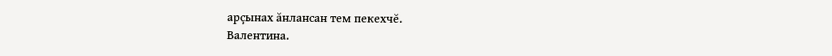арçынах ăнлансан тем пекехчĕ.
Валентина.